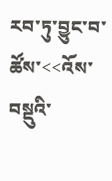རབ་ཏུ་བྱུང་བ་ཚོས་<<འོས་བསྡུའི་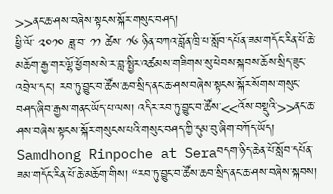>>ནང་ཆ་ཤས་བཞེས་སྟངས་སྐོར་གསུང་བཤད།
ཕྱི་ལོ་ ༢༠༡༠ ཟླ་བ་ ༡༡ ཚེས་ ༡༦ ཉིན་བཀའ་བློན་ཁྲི་པ་སློབ་དཔོན་ཟམ་གདོང་རིན་པོ་ཆེ་མཆོག་རྒྱ་གར་ལྷོ་ཕྱོགས་སེ་ར་བླ་སྤྱིར་འཚམས་གཟིགས་སུ་ཕེབས་སྐབས་ཆོས་སྲིད་ཟུང་འབྲེལ་དང་། རབ་ཏུ་བྱུང་བ་ཚོས་ཆབ་སྲིད་ནང་ཆ་ཤས་བཞེས་སྟངས་སྐོར་སོགས་གསུང་བཤད་ཞིབ་རྒྱས་གནང་ཡོད་པ་ལས། འདིར་རབ་ཏུ་བྱུང་བ་ཚོས་<<འོས་བསྡུའི་>>ནང་ཆ་ཤས་བཞེས་སྟངས་སྐོར་གསུངས་པའི་གསུང་བཤད་ཀྱི་དུམ་བུ་ཞིག་བཀོད་ཡོད།
Samdhong Rinpoche at Seraབདག་ཉིད་ཆེན་པོ་སློབ་དཔོན་ཟམ་གདོང་རིན་པོ་ཆེ་མཆོག་གིས། “རབ་ཏུ་བྱུང་བ་ཚོས་ཆབ་སྲིད་ནང་ཆ་ཤས་བཞེས་སྐབས།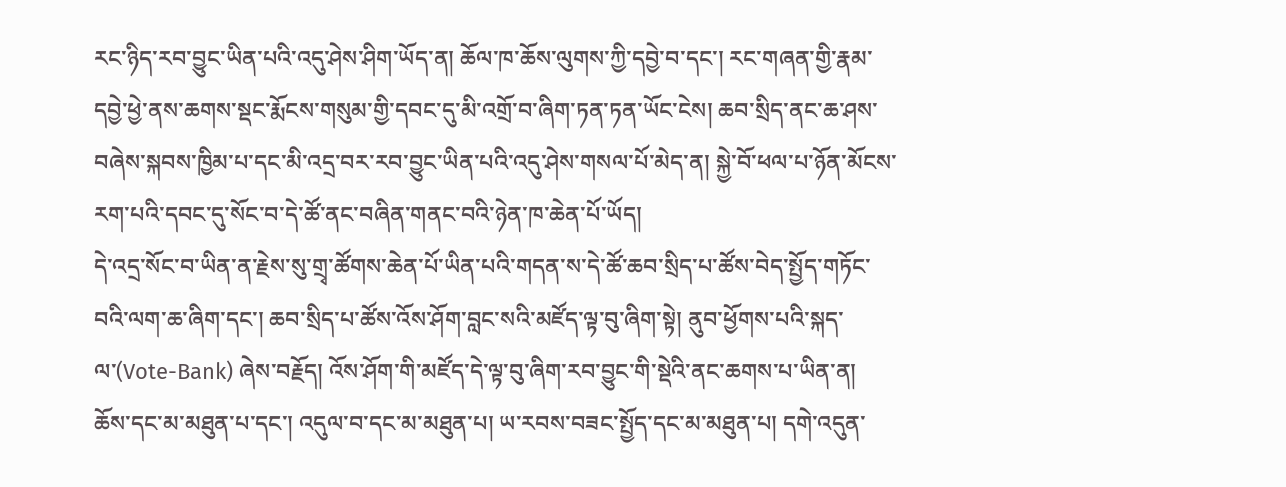རང་ཉིད་རབ་བྱུང་ཡིན་པའི་འདུ་ཤེས་ཤིག་ཡོད་ན། ཆོལ་ཁ་ཆོས་ལུགས་ཀྱི་དབྱེ་བ་དང་། རང་གཞན་གྱི་རྣམ་དབྱེ་ཕྱེ་ནས་ཆགས་སྡང་རྨོངས་གསུམ་གྱི་དབང་དུ་མི་འགྲོ་བ་ཞིག་ཏན་ཏན་ཡོང་ངེས། ཆབ་སྲིད་ནང་ཆ་ཤས་བཞེས་སྐབས་ཁྱིམ་པ་དང་མི་འདྲ་བར་རབ་བྱུང་ཡིན་པའི་འདུ་ཤེས་གསལ་པོ་མེད་ན། སྐྱེ་བོ་ཕལ་པ་ཉོན་མོངས་རག་པའི་དབང་དུ་སོང་བ་དེ་ཚོ་ནང་བཞིན་གནང་བའི་ཉེན་ཁ་ཆེན་པོ་ཡོད།
དེ་འདྲ་སོང་བ་ཡིན་ན་རྗེས་སུ་གྲྭ་ཚོགས་ཆེན་པོ་ཡིན་པའི་གདན་ས་དེ་ཚོ་ཆབ་སྲིད་པ་ཚོས་བེད་སྤྱོད་གཏོང་བའི་ལག་ཆ་ཞིག་དང་། ཆབ་སྲིད་པ་ཚོས་འོས་ཤོག་བླང་སའི་མཛོད་ལྟ་བུ་ཞིག་སྟེ། ནུབ་ཕྱོགས་པའི་སྐད་ལ་(Vote-Bank) ཞེས་བརྗོད། འོས་ཤོག་གི་མཛོད་དེ་ལྟ་བུ་ཞིག་རབ་བྱུང་གི་སྡེའི་ནང་ཆགས་པ་ཡིན་ན། ཆོས་དང་མ་མཐུན་པ་དང་། འདུལ་བ་དང་མ་མཐུན་པ། ཡ་རབས་བཟང་སྤྱོད་དང་མ་མཐུན་པ། དགེ་འདུན་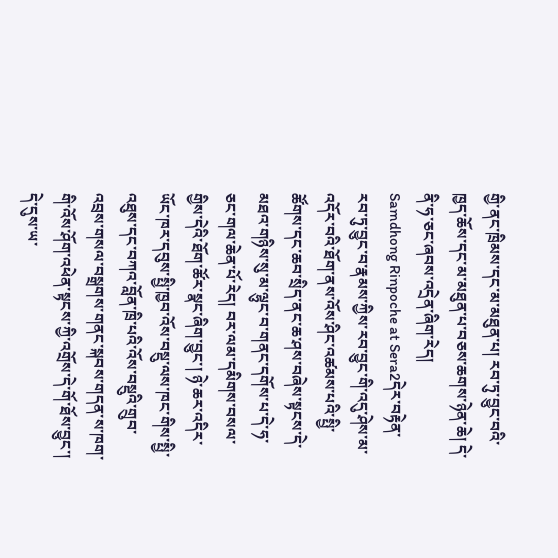གྱི་ནང་ཁྲིམས་དང་མ་མཐུན་པ། རབ་ཏུ་བྱུང་བའི་ཁྱད་ཆོས་དང་མ་མཐུན་པ་བཅས་ཆགས་ཉེན་ཆེ། དེ་ནི་ཧ་ཅང་ཞབས་འདྲེན་ཞིག་རེད།
Samdhong Rinpoche at Sera2དེར་བརྟེན་རབ་ཏུ་བྱུང་བ་རྣམས་ཀྱིས་རབ་བྱུང་གི་འདུ་ཤེས་མ་འདོར་བའི་ཐོག་ནས་འོས་ཤིང་འཚམས་པའི་སྤྱི་ཚོགས་དང་ཆབ་སྲིད་ནང་ཆ་ཤས་བཞེས་སྟངས་དེ་མཐའ་གཉིས་སུ་མ་ལྷུང་བ་གནང་དགོས་པ་དེ་ཧ་ཅང་གལ་ཆེན་པོ་རེད། བར་ལམ་དམིགས་བསལ་གྱིས་དེའི་ཐོག་ཚོར་སྣང་ཞིག་བྱུང་། ཉེ་ཆར་འདིར་ཡོང་ཁར་དབུས་སྤྱི་ཁྱབ་འོས་བསྡུ་ལས་ཁང་གིས་སྤྱི་འཐུས་དང་བཀའ་བློན་ཁྲི་པའི་འོས་བསྡུའི་གྲུབ་འབྲས་གསལ་བསྒྲགས་གནང་སྐབས་གདན་ས་ཁག་གི་འོས་ཤོག་འཕེན་སྟངས་ཀྱི་འགྲོས་དེ་གོ་ཐོས་བྱུང་། དེ་དུས་ཡ་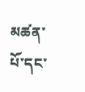མཚན་པོ་དང་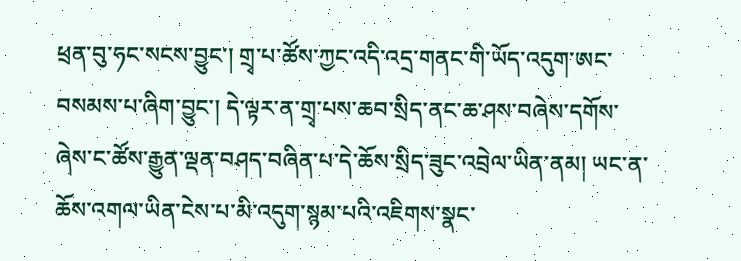ཕྲན་བུ་ཧང་སངས་བྱུང་། གྲྭ་པ་ཚོས་ཀྱང་འདི་འདྲ་གནང་གི་ཡོད་འདུག་ཨང་བསམས་པ་ཞིག་བྱུང་། དེ་ལྟར་ན་གྲྭ་པས་ཆབ་སྲིད་ནང་ཆ་ཤས་བཞེས་དགོས་ཞེས་ང་ཚོས་རྒྱུན་ལྡན་བཤད་བཞིན་པ་དེ་ཆོས་སྲིད་ཟུང་འབྲེལ་ཡིན་ནམ། ཡང་ན་ཆོས་འགལ་ཡིན་ངེས་པ་མི་འདུག་སྙམ་པའི་འཇིགས་སྣང་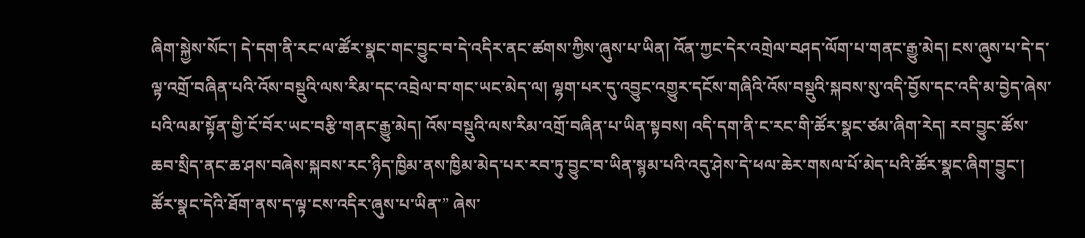ཞིག་སྐྱེས་སོང་། དེ་དག་ནི་རང་ལ་ཚོར་སྣང་གང་བྱུང་བ་དེ་འདིར་ནང་ཚགས་ཀྱིས་ཞུས་པ་ཡིན། འོན་ཀྱང་དེར་འགྲེལ་བཤད་ལོག་པ་གནང་རྒྱུ་མེད། ངས་ཞུས་པ་དེ་ད་ལྟ་འགྲོ་བཞིན་པའི་འོས་བསྡུའི་ལས་རིམ་དང་འབྲེལ་བ་གང་ཡང་མེད་ལ། ལྷག་པར་དུ་འབྱུང་འགྱུར་དངོས་གཞིའི་འོས་བསྡུའི་སྐབས་སུ་འདི་བྱོས་དང་འདི་མ་བྱེད་ཞེས་པའི་ལམ་སྟོན་གྱི་ངོ་བོར་ཡང་བརྩི་གནང་རྒྱུ་མེད། འོས་བསྡུའི་ལས་རིམ་འགྲོ་བཞིན་པ་ཡིན་སྟབས། འདི་དག་ནི་ང་རང་གི་ཚོར་སྣང་ཙམ་ཞིག་རེད། རབ་བྱུང་ཚོས་ཆབ་སྲིད་ནང་ཆ་ཤས་བཞེས་སྐབས་རང་ཉིད་ཁྱིམ་ནས་ཁྱིམ་མེད་པར་རབ་ཏུ་བྱུང་བ་ཡིན་སྙམ་པའི་འདུ་ཤེས་དེ་ཕལ་ཆེར་གསལ་པོ་མེད་པའི་ཚོར་སྣང་ཞིག་བྱུང་། ཚོར་སྣང་དེའི་ཐོག་ནས་ད་ལྟ་ངས་འདིར་ཞུས་པ་ཡིན་” ཞེས་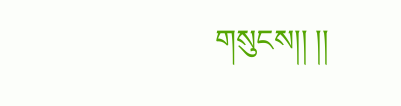གསུངས།། །།